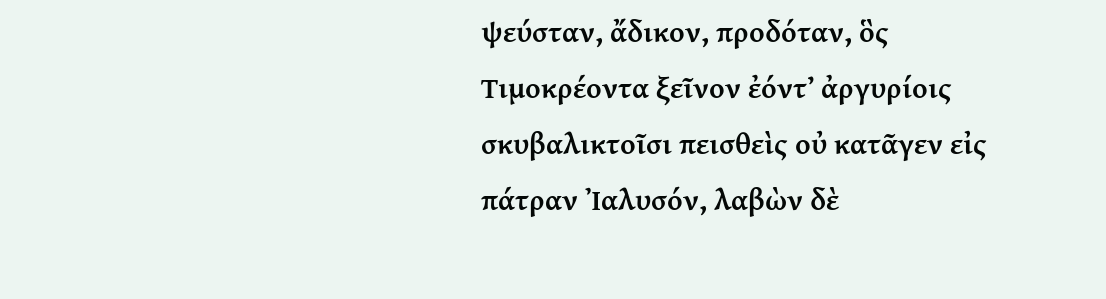ψεύσταν, ἄδικον, προδόταν, ὃς Τιμοκρέοντα ξεῖνον ἐόντʼ ἀργυρίοις σκυβαλικτοῖσι πεισθεὶς οὐ κατᾶγεν εἰς πάτραν Ἰαλυσόν, λαβὼν δὲ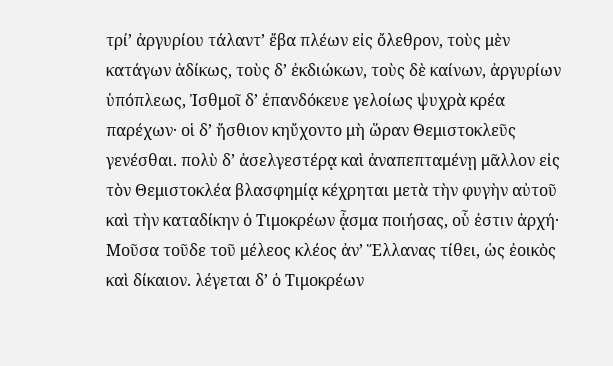τρίʼ ἀργυρίου τάλαντʼ ἔβα πλέων εἰς ὄλεθρον, τοὺς μὲν κατάγων ἀδίκως, τοὺς δʼ ἐκδιώκων, τοὺς δὲ καίνων, ἀργυρίων ὑπόπλεως, Ἰσθμοῖ δʼ ἐπανδόκευε γελοίως ψυχρὰ κρέα παρέχων· οἱ δʼ ἤσθιον κηὔχοντο μὴ ὥραν Θεμιστοκλεῦς γενέσθαι. πολὺ δʼ ἀσελγεστέρᾳ καὶ ἀναπεπταμένῃ μᾶλλον εἰς τὸν Θεμιστοκλέα βλασφημίᾳ κέχρηται μετὰ τὴν φυγὴν αὐτοῦ καὶ τὴν καταδίκην ὁ Τιμοκρέων ᾆσμα ποιήσας, οὗ ἐστιν ἀρχή· Μοῦσα τοῦδε τοῦ μέλεος κλέος ἀνʼ Ἕλλανας τίθει, ὡς ἐοικὸς καὶ δίκαιον. λέγεται δʼ ὁ Τιμοκρέων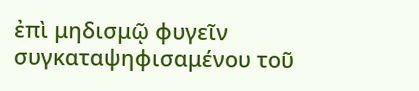ἐπὶ μηδισμῷ φυγεῖν συγκαταψηφισαμένου τοῦ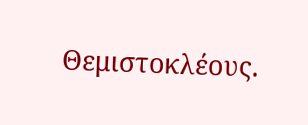Θεμιστοκλέους.